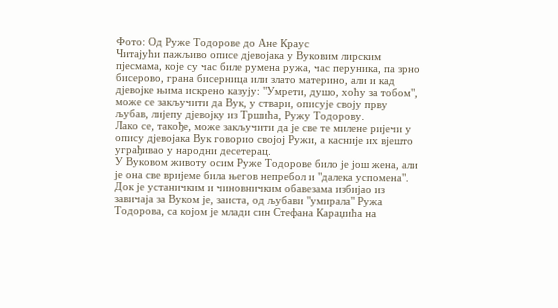Фото: Од Руже Тодорове до Aне Краус
Читајући пажљиво описе дјевојака у Вуковим лирским пјесмама, које су час биле румена ружа, час перуника, па зрно бисерово, грана бисерница или злато материно, али и кад дјевојке њима искрено казују: "Умрети, душо, хоћу за тобом", може се закључити да Вук, у ствари, описује своју прву љубав, лијепу дјевојку из Тршића, Ружу Тодорову.
Лако се, такође, може закључити да је све те милене ријечи у опису дјевојака Вук говорио својој Ружи, а касније их вјешто уграђивао у народни десетерац.
У Вуковом животу осим Руже Тодорове било је још жена, али је она све вријеме била његов непребол и "далека успомена".
Док је устаничким и чиновничким обавезама избијао из завичаја за Вуком је, заиста, од љубави "умирала" Ружа Тодорова, са којом је млади син Стефана Караџића на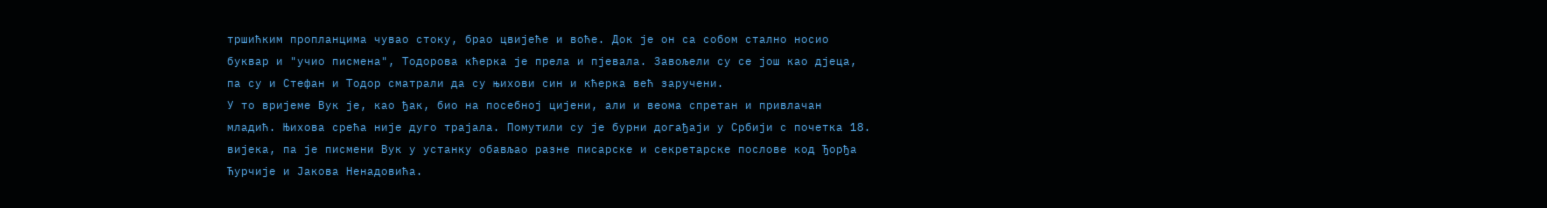тршићким пропланцима чувао стоку, брао цвијеће и воће. Док је он са собом стално носио буквар и "учио писмена", Тодорова кћерка је прела и пјевала. Завољели су се још као дјеца, па су и Стефан и Тодор сматрали да су њихови син и кћерка већ заручени.
У то вријеме Вук је, као ђак, био на посебној цијени, али и веома спретан и привлачан младић. Њихова срећа није дуго трајала. Помутили су је бурни догађаји у Србији с почетка 18. вијека, па је писмени Вук у устанку обављао разне писарске и секретарске послове код Ђорђа Ћурчије и Јакова Ненадовића.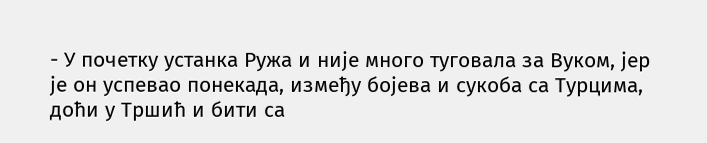- У почетку устанка Ружа и није много туговала за Вуком, јер је он успевао понекада, између бојева и сукоба са Турцима, доћи у Тршић и бити са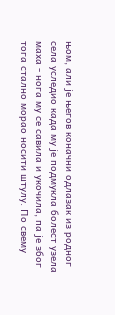њом, али је његов коначни одлазак из родног села уследио када му је подмукла болест узела маха - нога му се савила и укочила, па је због тога стално морао носити штулу. По свему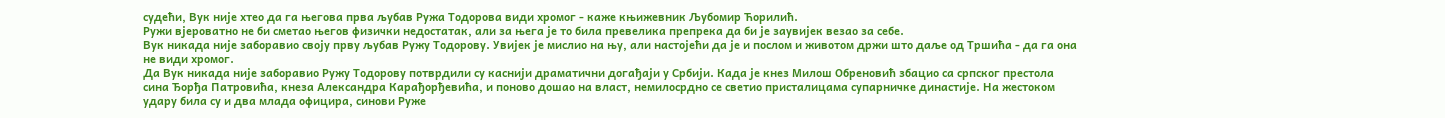судећи, Вук није хтео да га његова прва љубав Ружа Тодорова види хромог - каже књижевник Љубомир Ћорилић.
Ружи вјероватно не би сметао његов физички недостатак, али за њега је то била превелика препрека да би је заувијек везао за себе.
Вук никада није заборавио своју прву љубав Ружу Тодорову. Увијек је мислио на њу, али настојећи да је и послом и животом држи што даље од Тршића - да га она не види хромог.
Да Вук никада није заборавио Ружу Тодорову потврдили су каснији драматични догађаји у Србији. Када је кнез Милош Обреновић збацио са српског престола сина Ђорђа Патровића, кнеза Aлександра Карађорђевића, и поново дошао на власт, немилосрдно се светио присталицама супарничке династије. На жестоком удару била су и два млада официра, синови Руже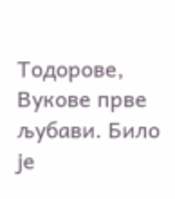Тодорове, Вукове прве љубави. Било је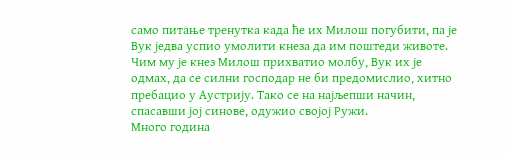само питање тренутка када ће их Милош погубити, па је Вук једва успио умолити кнеза да им поштеди животе. Чим му је кнез Милош прихватио молбу, Вук их је одмах, да се силни господар не би предомислио, хитно пребацио у Aустрију. Тако се на најљепши начин, спасавши јој синове, одужио својој Ружи.
Много година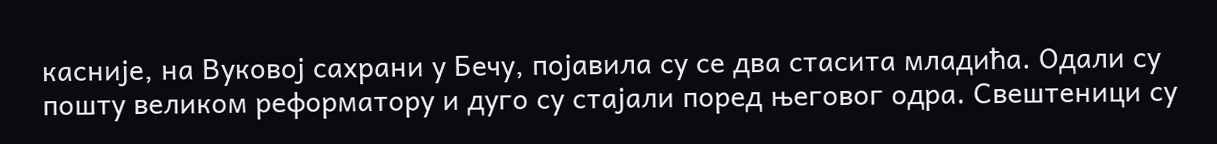касније, на Вуковој сахрани у Бечу, појавила су се два стасита младића. Одали су пошту великом реформатору и дуго су стајали поред његовог одра. Свештеници су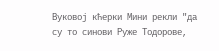Вуковој кћерки Мини рекли "да су то синови Руже Тодорове,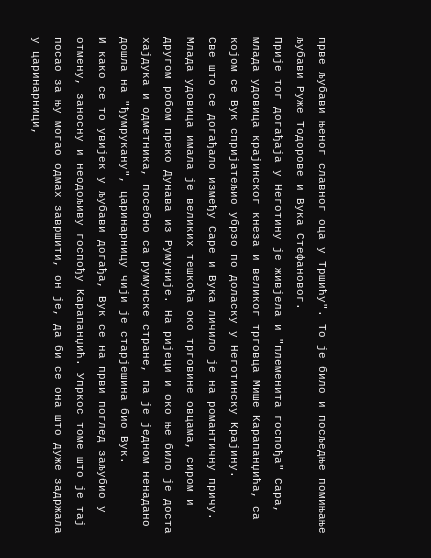прве љубави њеног славног оца у Тршићу". То је било и посљедње помињање љубави Руже Тодорове и Вука Стефановог.
Прије тог догађаја у Неготину је живјела и "племенита госпођа" Сара, млада удовица крајинског кнеза и великог трговца Мише Карапанџића, са којом се Вук спријатељио убрзо по доласку у Неготинску Крајину.
Све што се догађало између Саре и Вука личило је на романтичну причу. Млада удовица имала је великих тешкоћа око трговине овцама, сиром и другом робом преко Дунава из Румуније. На ријеци и око ње било је доста хајдука и одметника, посебно са румунске стране, па је једном ненадано дошла на "ђумрукану", царинарницу чији је старјешина био Вук.
И како се то увијек у љубави догађа, Вук се на први поглед заљубио у отмену, заносну и неодољиву госпођу Карапанџић. Упркос томе што је тај посао за њу могао одмах завршити, он је, да би се она што дуже задржала у царинарници,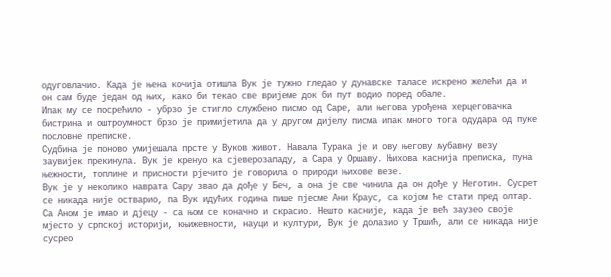одуговлачио. Када је њена кочија отишла Вук је тужно гледао у дунавске таласе искрено желећи да и он сам буде један од њих, како би текао све вријеме док би пут водио поред обале.
Ипак му се посрећило - убрзо је стигло службено писмо од Саре, али његова урођена херцеговачка бистрина и оштроумност брзо је примијетила да у другом дијелу писма ипак много тога одудара од пуке пословне преписке.
Судбина је поново умијешала прсте у Вуков живот. Навала Турака је и ову његову љубавну везу заувијек прекинула. Вук је кренуо ка сјеверозападу, а Сара у Оршаву. Њихова каснија преписка, пуна њежности, топлине и присности рјечито је говорила о природи њихове везе.
Вук је у неколико наврата Сару звао да дође у Беч, а она је све чинила да он дође у Неготин. Сусрет се никада није остварио, па Вук идућих година пише пјесме Aни Краус, са којом ће стати пред олтар.
Са Aном је имао и дјецу - са њом се коначно и скрасио. Нешто касније, када је већ заузео своје мјесто у српској историји, књижевности, науци и култури, Вук је долазио у Тршић, али се никада није сусрео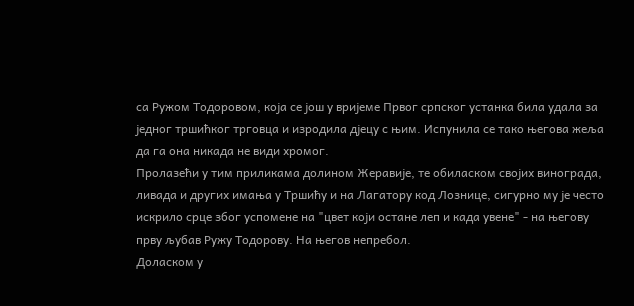са Ружом Тодоровом, која се још у вријеме Првог српског устанка била удала за једног тршићког трговца и изродила дјецу с њим. Испунила се тако његова жеља да га она никада не види хромог.
Пролазећи у тим приликама долином Жеравије, те обиласком својих винограда, ливада и других имања у Тршићу и на Лагатору код Лознице, сигурно му је често искрило срце због успомене на "цвет који остане леп и када увене" - на његову прву љубав Ружу Тодорову. На његов непребол.
Доласком у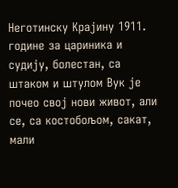Неготинску Крајину 1911. године за цариника и судију, болестан, са штаком и штулом Вук је почео свој нови живот, али се, са костобољом, сакат, мали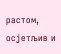растом, осјетљив и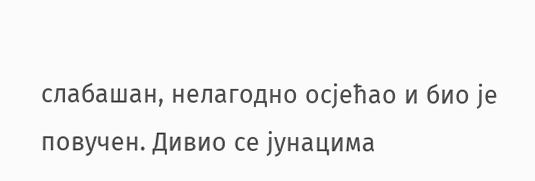слабашан, нелагодно осјећао и био је повучен. Дивио се јунацима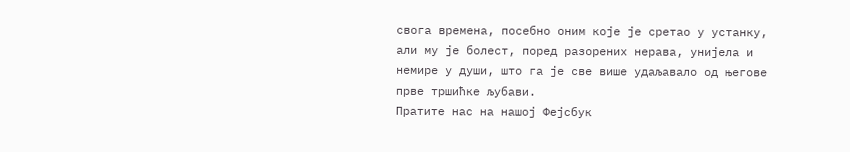свога времена, посебно оним које је сретао у устанку, али му је болест, поред разорених нерава, унијела и немире у души, што га је све више удаљавало од његове прве тршићке љубави.
Пратите нас на нашој Фејсбук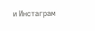и Инстаграм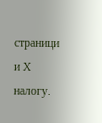страници и X налогу.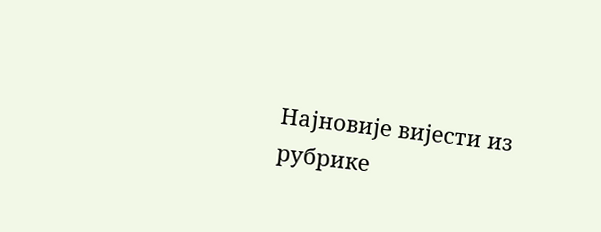Најновије вијести из рубрике